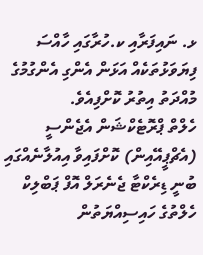ޅ. ނައިފަރާއި ކ.ހުރާގައި ހާއްސަ ފިޔަވަޅުތަކެއް އަޅަން އެންގި އެންގުމުގެ މުއްދަތު އިތުރު ކޮށްފިއެވެ.
ހެލްތް ޕްރޮޓެކްޝަން އެޖެންސީ (އެޗްޕީއޭއިން) ކޮށްފައިވާ އިއުލާނެއްގައި ބުނީ ޑިރެކްޓާ ޖެނެރަލް އޮފް ޕަބްލިކް ހެލްތުގެ ހައިސިއްޔަތުން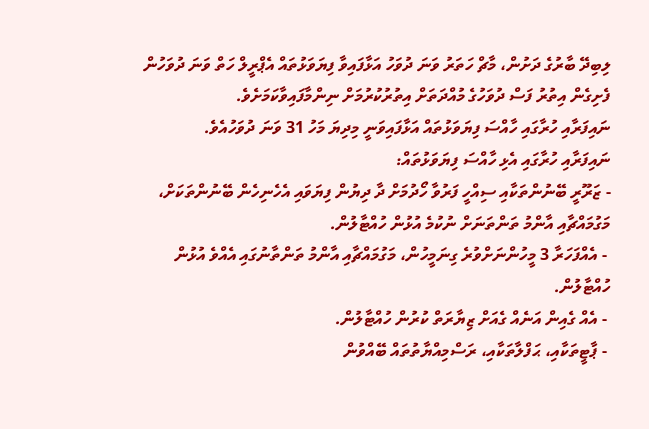ލިބިދޭ ބާރުގެ ދަށުން، މާޗް ހަތަރު ވަނަ ދުވަހު އަޅާފައިވާ ފިޔަވަޅުތައް އެޕްރީލް ހަތް ވަނަ ދުވަހުން ފެށިގެން އިތުރު ފަސް ދުވަހުގެ މުއްދަތަށް އިތުރުކުރުމަށް ނިންމާފައިވާކަމަށެވެ.
ނައިފަރާއި ހުރާގައި ހާއްސަ ފިޔަވަޅުތައް އަޅާފައިވަނީ މިދިޔަ މަހު 31 ވަނަ ދުވަހުއެވެ.
ނައިފަރާއި ހުރާގައި އެޅި ހާއްސަ ފިޔަވަޅުތައް:
- ޒަރޫރީ ބޭނުންތަކާއި ސިއްހީ ފަރުވާ ހޯދުމަށް ދާ ދިޔުން ފިޔަވައި އެހެނިހެން ބޭނުންތަކަށް، މަގުމައްޗާއި އާންމު ތަންތަނަށް ނުކުމެ އުޅުން ހުއްޓާލުން.
 - އެއްފަހަރާ 3 މީހުންނަށްވުރެ ގިނަމީހުން، މަގުމައްޗާއި އާންމު ތަންތާނުގައި އެއްވެ އުޅުން ހުއްޓާލުން.
 - އެއް ގެއިން އަނެއް ގެއަށް ޒިޔާރަތް ކުރުން ހުއްޓާލުން.
 - ޕާޓީތަކާއި، ޙަފްލާތަކާއި، ރަސްމިއްޔާތުތައް ބޭއްވުން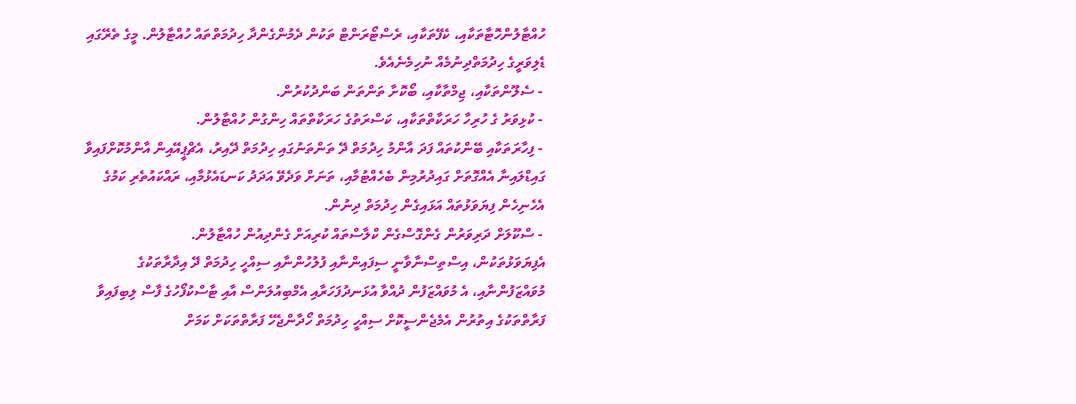ހުއްޓާލުންހޮޓާތަކާއި، ކެފޭތަކާއި، ރެސްޓޯރަންޓް ތަކުން ދެމުންގެންދާ ހިދުމަތްތައް ހުއްޓާލުން. މީގެ ތެރޭގައި ޑެލިވަރީގެ ހިދުމަތްދިނުމެއް ނުހިމެނެއެވެ.
 - ސެލޫންތަކާއި، ޖިމްތާކާއި، ބޯކޮށާ ތަންތަން ބަންދުކުރުން.
 - ކުޅިވަރު ގެ ހުރިހާ ހަރަކާތްތަކާއި، ކަސްރަތުގެ ހަރަކާތްތައް ހިންގުން ހުއްޓާލުން.
 - ފިހާރަތަކާއި ބޭންކުތައް ފަދަ އާންމު ހިދުމަތް ދޭ ތަންތަނުގައި ހިދުމަތް ދޭއިރު، އެޗްޕީއޭއިން އާންމުކޮށްފައިވާ ގައިޑްލައިނާ އެއްގޮތަށް ގައިދުރުމިން ބެހެއްޓުމާއި، ތަނަށް ވަދެވޭ އަދަދު ކަނޑައެޅުމާއި، ރައްކައުތެރި ކަމުގެ އެހެނިހެން ފިޔަވަޅުތައް އަޅައިގެން ހިދުމަތް ދިނުން.
 - ސްކޫލަށް ދަރިވަރުން ގެންގޮސްގެން ކްލާސްތައް ކުރިއަށް ގެންދިއުން ހުއްޓާލުން.
އެފިޔަވަޅުތަކުން، އިސްތިސްނާވާނީ ސިފައިންނާއި ފުލުހުންނާއި ސިއްހީ ހިދުމަތް ދޭ އިދާރާތަކުގެ މުވައްޒަފުންނާއި، އެ މުވައްޒަފުން ދުއްވާ އުޅަނދުފަހަރާއި އެމްބިއުލަންސް އާއި ޓާސްކުފޯހުގެ ފާސް ލިބިފައިވާ ފަރާތްތަކުގެ އިތުރުން އެމެޖެންސީކޮށް ސިއްހީ ހިދުމަތް ހޯދާންޖެހޭ ފަރާތްތަކަށް ކަމަށް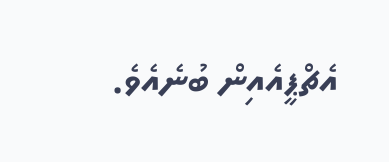އެޗްޕީއެއިން ބުނެއެވެ.